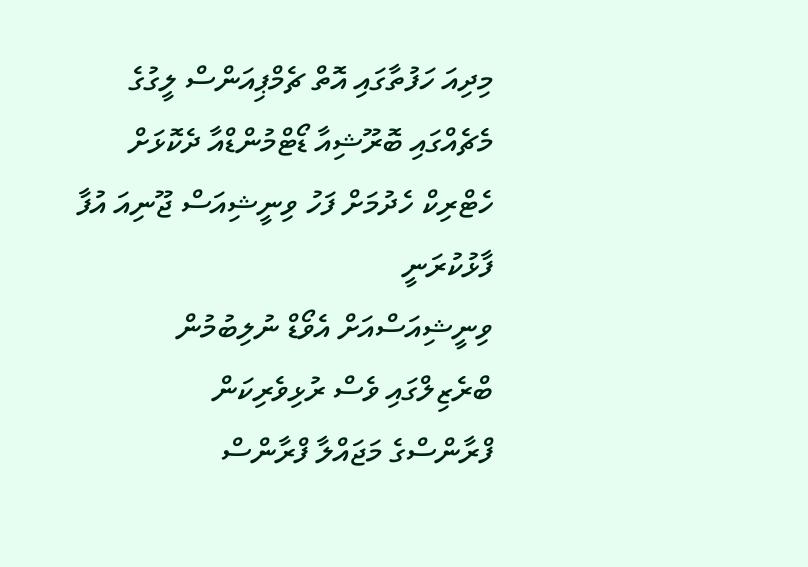މިދިއަ ހަފުތާގައި އޮތް ޗެމްޕިއަންސް ލީގުގެ މެޗެއްގައި ބޮރޫޝިއާ ޑޯޓްމުންޑްއާ ދެކޮޅަށް ހެޓްރިކް ހެދުމަށް ފަހު ވިނީޝިއަސް ޖޫނިއަ އުފާ ފާޅުކުރަނީ
ވިނީޝިއަސްއަށް އެވޯޑް ނުލިބުމުން ބްރެޒިލްގައި ވެސް ރުޅިވެރިކަން
ފްރާންސްގެ މަޖައްލާ ފްރާންސް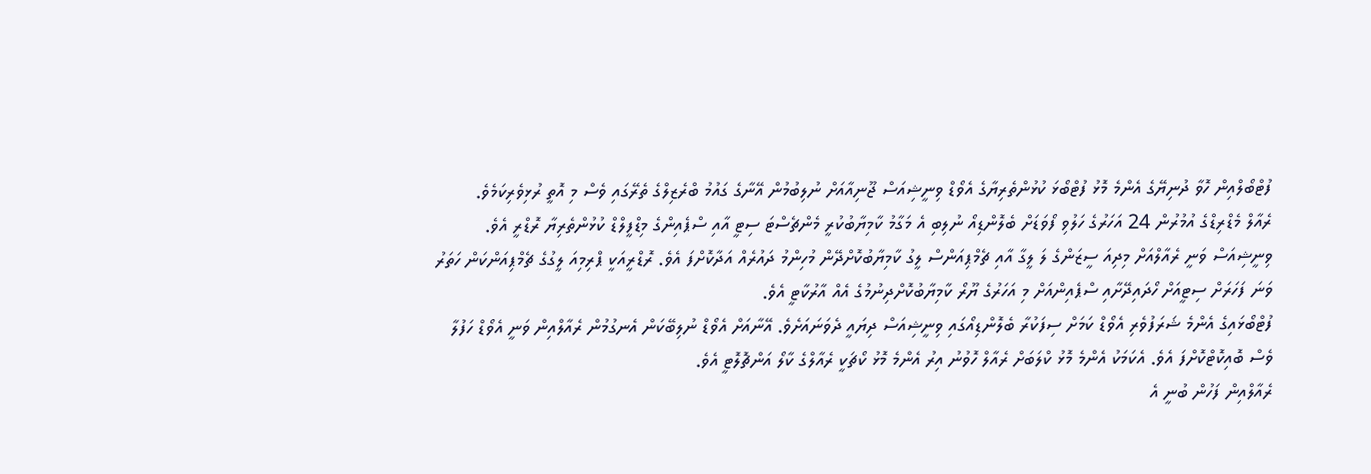ފުޓްބޯލްއިން ހޮވާ ދުނިޔޭގެ އެންމެ މޮޅު ފުޓްބޯޅަ ކުޅުންތެރިޔާގެ އެވޯޑް ވިނީޝިއަސް ޖޫނިއާއަށް ނުލިބުމުން އޭނާގެ ގައުމު ބްރެޒިލްގެ ތެރޭގައި ވެސް މި އޮތީ ރުޅިވެރިކަމެވެ.
ރެއާލް މެޑްރިޑްގެ އުމުރުން 24 އަހަރުގެ ހަލުވި ފޯވަޑަށް ބެލޮންޑިއޯ ނުލިބި އެ މަގާމު ކާމިޔާބުކުރީ މެންޗެސްޓަ ސިޓީ އާއި ސްޕެއިންގެ މިޑްފީލްޑް ކުޅުންތެރިޔާ ރޮޑްރީ އެވެ.
ވިނީޝިއަސް ވަނީ ރެއާލްއަށް މިދިއަ ސީޒަންގެ ލަ ލީގާ އާއި ޗެމްޕިއަންސް ލީގު ކާމިޔާބުކޮށްދޭން މުހިންމު ދައުރެއް އަދާކޮށްފަ އެވެ. ރޮޑްރީއަކީ ޕްރިމިއަ ލީގުގެ ޗެމްޕިއަންކަން ހަތަރު ވަނަ ފަހަރަށް ސިޓީއަށް ހޯދައިދޭށާއި ސްޕެއިންއަށް މި އަހަރުގެ ޔޫރޯ ކާމިޔާބުކޮށްދިނުމުގެ އެއް އާރުކާޓީ އެވެ.
ފުޓްބޯޅައިގެ އެންމެ ޝަރަފުވެރި އެވޯޑް ކަމަށް ސިފަކުރާ ބެލޮންޑިއޯގައި ވިނީޝިއަސް ދިޔައީ ދެވަނައަށެވެ. އޭނާއަށް އެވޯޑް ނުލިބޭކަން އެނގުމުން ރެއާލްއިން ވަނީ އެވޯޑް ހަފުލާ ވެސް ބޮއިކޮޓްކޮށްފަ އެވެ. އެކަމަކު އެންމެ މޮޅު ކްލަބަށް ރެއާލް ހޮވުނު އިރު އެންމެ މޮޅު ކޯޗަކީ ރެއާލްގެ ކާލޯ އަންޗޮލޮޓީ އެވެ.
ރެއާލްއިން ފަހުން ބުނީ އެ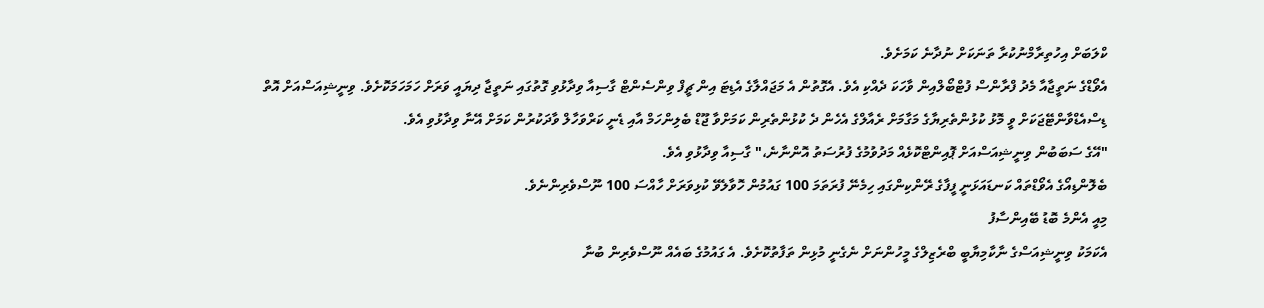ކްލަބަށް އިހުތިރާމްނުކުރާ ތަނަކަށް ނުދާނެ ކަމަށެވެ.
އެވޯޑްގެ ނަތީޖާއާ މެދު ފްރާންސް ފުޓްބޯލްއިން ވާހަކަ ދެއްކި އެވެ. އެގޮތުން އެ މަޖައްލާގެ އެޑިޓަ އިން ޗީފް ވިންސެންޓް ގާސިއާ ވިދާޅުވި ގޮތުގައި ނަތީޖާ ދިޔައީ ވަރަށް ހަމަހަމަކޮށެވެ. ވިނީޝިއަސްއަށް އޮތް ޑިސްއެޑްވާންޓޭޖަކަށް ވީ މޮޅު ކުޅުންތެރިޔާގެ މަގާމަށް ރެއާލްގެ އެހެން ދެ ކުޅުންތެރިން ކަމަށްވާ ޖޫޑް ބެލިންހަމް އާއި ޑެނީ ކަރްވަހާލް ވާދަކުރުން ކަމަށް އޭނާ ވިދާޅުވި އެވެ.
"އޭގެ ސަބަބުން ވިނީޝިއަސްއަށް ޕޮއިންޓްކޮޅެއް މަދުވުމުގެ ފުރުސަތު އޮންނާނެ،" ގާސިއާ ވިދާޅުވި އެވެ.
ބެލޮންޑިއޯގެ އެވޯޑްތައް ކަނޑައަޅަނީ ފީފާގެ ރޭންކިންގައި ހިމެނޭ ފުރަތަމަ 100 ގައުމުން ހޮވާލެވޭ ކުޅިވަރަށް ހާއްސަ 100 ނޫސްވެރިންނެވެ.
މިއީ އެންމެ ބޮޑު ބޭއިންސާފު
އެކަމަކު ވިނީޝިއަސްގެ ނާކާމިޔާބީ ބްރެޒިލްގެ މީހުންނަށް ނެގެނީ މުޅިން ތަފާތުކޮށެވެ. އެ ގައުމުގެ ބައެއް ނޫސްވެރިން ބުނާ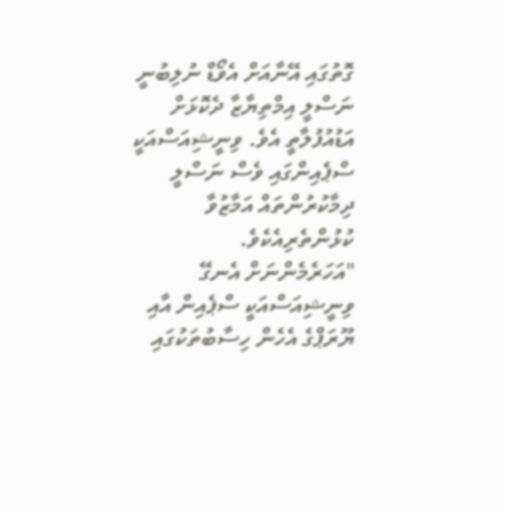ގޮތުގައި އޭނާއަށް އެވޯޑް ނުލިބުނީ ނަސްލީ އިމްތިޔާޒާ ދެކޮޅަށް އަޑުއުފުލާތީ އެވެ. ވިނީޝިއަސްއަކީ ސްޕެއިންގައި ވެސް ނަސްލީ ދިމާކުރުންތައް އަމާޒުވާ ކުޅުންތެރިއެކެވެ.
"އަހަރެމެންނަށް އެނގޭ ވިނީޝިއަސްއަކީ ސްޕެއިން އާއި ޔޫރަޕްގެ އެހެން ހިސާބުތަކުގައި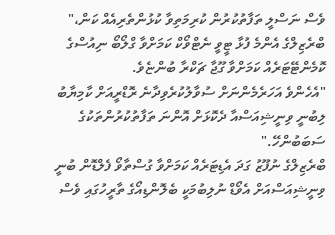ވެސް ނަސްލީ ތަފާތުކުރުން ކުރިމަތިވާ ކުޅުންތެރިއެއް ކަން،" ބްރެޒިލްގެ އެންމެ ފުޅާ ޓީވީ ނެޓްވޯކް ކަމަށްވާ ގްލޯބޯ ނިއުސްގެ ކޮމެންޓޭޓަރެއް ކަމަށްވާ ގޫޖާ ޗަކްރާ ބުންޏެވެ.
"އެހެންވެ އަހަރެމެންނަށް ސުވާލުކުރެވިދާނެ ރޮޑްރީއަށް ކާމިޔާބު ލިބުނީ ވިނީޝިއަސްއާ ދެކޮޅަށް އޮންނަ ތަފާތުކުރުންތަކުގެ ސަބަބުންހޭ."
ބްރެޒިލްގެ ނުފޫޒު ގަދަ އެޑިޓަރެއް ކަމަށްވާ ގުސްތާވޯ ފެލްޑޮން ބުނީ ވިނީޝިއަސްއަށް އެވޯޑް ނުލިބުމަކީ ބެލޮންޑިއޯގެ ތާރީހުގައި ވެސް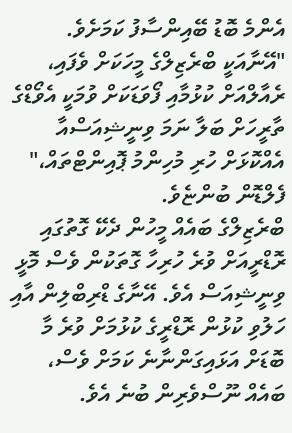އެންމެ ބޮޑު ބޭއިންސާފު ކަމަށެވެ.
"އޭނާއަކީ ބްރެޒިލްގެ މީހަކަށް ވެފައި، ރެއާލްއަށް ކުޅުމާއި ފޯވަޑަކަށް ވުމަކީ އެވޯޑްގެ ތާރީހަށް ބަލާ ނަމަ ވިނީޝިއަސްއާ އެއްކޮޅަށް ހުރި މުހިންމު ޕޮއިންޓްތައް،" ފެލްޑޮން ބުންޏެވެ.
ބްރެޒިލްގެ ބައެއް މީހުން ދެކޭ ގޮތުގައި ރޮޑްރީއަށް ވުރެ ހުރިހާ ގޮތަކުން ވެސް މޮޅީ ވިނީޝިއަސް އެވެ. އޭނާގެ ޑްރިބްލިން އާއި ހަލުވި ކުޅުން ރޮޑްރީގެ ކުޅުމަށް ވުރެ މާ ބޮޑަށް އަޅައިގަންނާނެ ކަމަށް ވެސް، ބައެއް ނޫސްވެރިން ބުނެ އެވެ.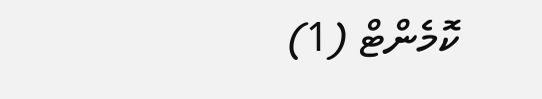ކޮމެންޓް (1)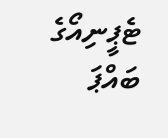ޓެޕީނިއޯގެ ބައްޕަ